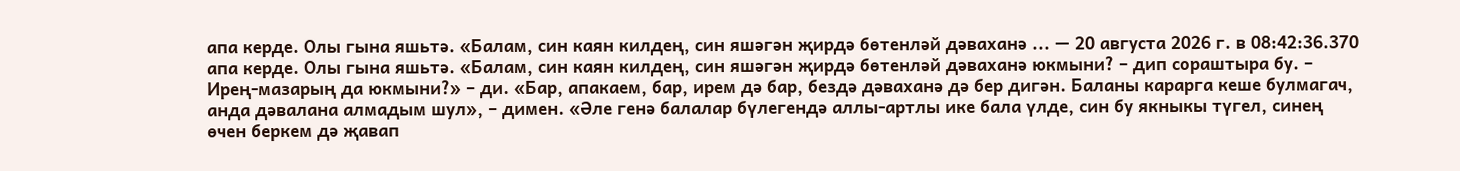апа керде. Олы гына яшьтә. «Балам, син каян килдең, син яшәгән җирдә бөтенләй дәваханә ... — 20 августа 2026 г. в 08:42:36.370
апа керде. Олы гына яшьтә. «Балам, син каян килдең, син яшәгән җирдә бөтенләй дәваханә юкмыни? – дип сораштыра бу. – Ирең-мазарың да юкмыни?» – ди. «Бар, апакаем, бар, ирем дә бар, бездә дәваханә дә бер дигән. Баланы карарга кеше булмагач, анда дәвалана алмадым шул», – димен. «Әле генә балалар бүлегендә аллы-артлы ике бала үлде, син бу якныкы түгел, синең өчен беркем дә җавап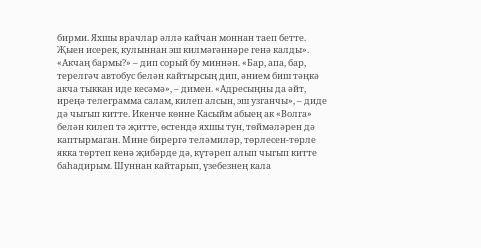бирми. Яхшы врачлар әллә кайчан моннан таеп бетте. Җыен исерек, кулыннан эш килмәгәннәре генә калды». «Акчаң бармы?» – дип сорый бу миннән. «Бар, апа, бар, терелгәч автобус белән кайтырсың дип, әнием биш тәңкә акча тыккан иде кесәмә», – димен. «Адресыңны да әйт, иреңә телеграмма салам, килеп алсын, эш узганчы», – диде дә чыгып китте. Икенче көнне Касыйм абыең ак «Волга» белән килеп тә җитте, өстендә яхшы тун, төймәләрен дә каптырмаган. Мине бирергә теләмиләр, төрлесен-төрле якка төртеп кенә җибәрде дә, күтәреп алып чыгып китте баһадирым. Шуннан кайтарып, үзебезнең кала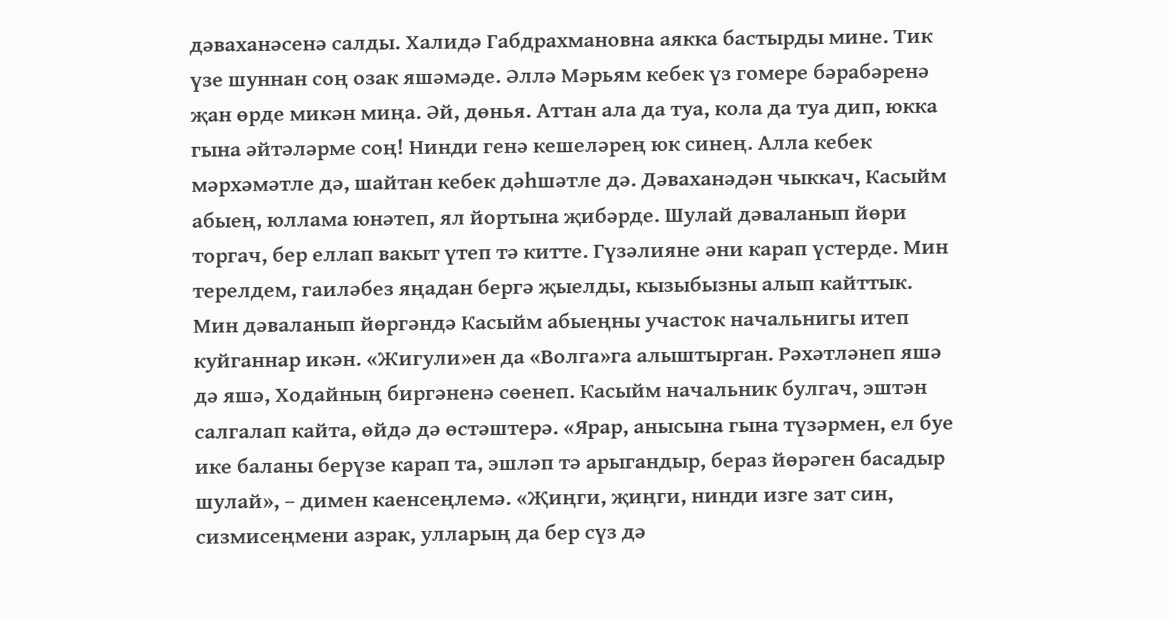дәваханәсенә салды. Халидә Габдрахмановна аякка бастырды мине. Тик үзе шуннан соң озак яшәмәде. Әллә Мәрьям кебек үз гомере бәрабәренә җан өрде микән миңа. Әй, дөнья. Аттан ала да туа, кола да туа дип, юкка гына әйтәләрме соң! Нинди генә кешеләрең юк синең. Алла кебек мәрхәмәтле дә, шайтан кебек дәһшәтле дә. Дәваханәдән чыккач, Касыйм абыең, юллама юнәтеп, ял йортына җибәрде. Шулай дәваланып йөри торгач, бер еллап вакыт үтеп тә китте. Гүзәлияне әни карап үстерде. Мин терелдем, гаиләбез яңадан бергә җыелды, кызыбызны алып кайттык. Мин дәваланып йөргәндә Касыйм абыеңны участок начальнигы итеп куйганнар икән. «Жигули»ен да «Волга»га алыштырган. Рәхәтләнеп яшә дә яшә, Ходайның биргәненә сөенеп. Касыйм начальник булгач, эштән салгалап кайта, өйдә дә өстәштерә. «Ярар, анысына гына түзәрмен, ел буе ике баланы берүзе карап та, эшләп тә арыгандыр, бераз йөрәген басадыр шулай», – димен каенсеңлемә. «Җиңги, җиңги, нинди изге зат син, сизмисеңмени азрак, улларың да бер сүз дә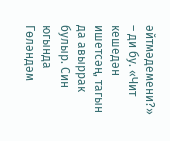әйтмәдемени?» – ди бу. «Чит кешедән ишетсәң, тагын да авыррак булыр. Син югында Гөләндәм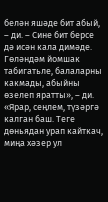белән яшәде бит абый, – ди. – Сине бит берсе дә исән кала димәде. Гөләндәм йомшак табигатьле, балаларны какмады, абыйны өзелеп яратты», – ди. «Ярар, сеңлем, түзәргә калган баш. Теге дөньядан урап кайткач, миңа хәзер ул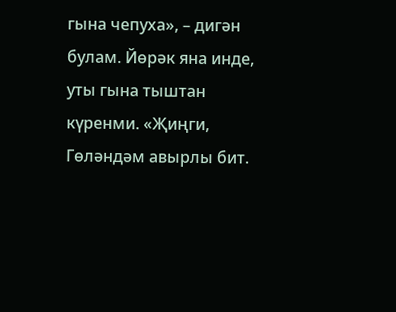гына чепуха», – дигән булам. Йөрәк яна инде, уты гына тыштан күренми. «Җиңги, Гөләндәм авырлы бит.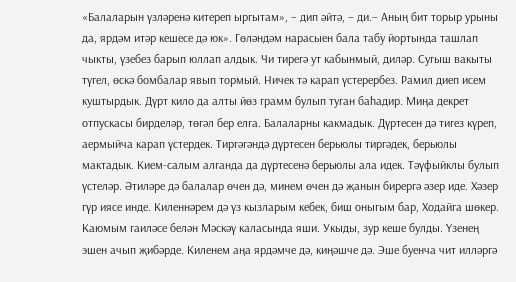«Балаларын үзләренә китереп ыргытам», – дип әйтә, – ди.– Аның бит торыр урыны да, ярдәм итәр кешесе дә юк». Гөләндәм нарасыен бала табу йортында ташлап чыкты, үзебез барып юллап алдык. Чи тирегә ут кабынмый, диләр. Сугыш вакыты түгел, өскә бомбалар явып тормый. Ничек тә карап үстерербез. Рамил диеп исем куштырдык. Дүрт кило да алты йөз грамм булып туган баһадир. Миңа декрет отпускасы бирделәр, төгәл бер елга. Балаларны какмадык. Дүртесен дә тигез күреп, аермыйча карап үстердек. Тиргәгәндә дүртесен берьюлы тиргәдек, берьюлы мактадык. Кием-салым алганда да дүртесенә берьюлы ала идек. Тәүфыйклы булып үстеләр. Әтиләре дә балалар өчен дә, минем өчен дә җанын бирергә әзер иде. Хәзер гүр иясе инде. Киленнәрем дә үз кызларым кебек, биш оныгым бар, Ходайга шөкер. Каюмым гаиләсе белән Мәскәү каласында яши. Укыды, зур кеше булды. Үзенең эшен ачып җибәрде. Киленем аңа ярдәмче дә, киңәшче дә. Эше буенча чит илләргә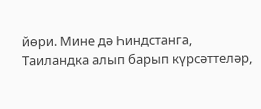йөри. Мине дә Һиндстанга, Таиландка алып барып күрсәттеләр,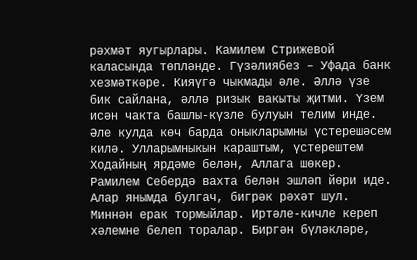рәхмәт яугырлары. Камилем Стрижевой каласында төпләнде. Гүзәлиябез – Уфада банк хезмәткәре. Кияүгә чыкмады әле. Әллә үзе бик сайлана, әллә ризык вакыты җитми. Үзем исән чакта башлы-күзле булуын телим инде. Әле кулда көч барда оныкларымны үстерешәсем килә. Улларымныкын караштым, үстерештем Ходайның ярдәме белән, Аллага шөкер. Рамилем Себердә вахта белән эшләп йөри иде. Алар янымда булгач, бигрәк рәхәт шул. Миннән ерак тормыйлар. Иртәле-кичле кереп хәлемне белеп торалар. Биргән бүләкләре,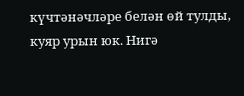күчтәнәчләре белән өй тулды, куяр урын юк. Нигә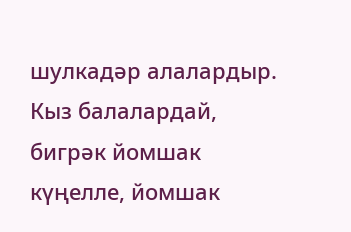шулкадәр алалардыр. Кыз балалардай, бигрәк йомшак күңелле, йомшак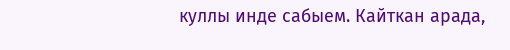куллы инде сабыем. Кайткан арада,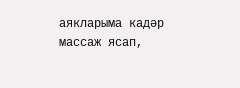аякларыма кадәр массаж ясап,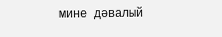мине дәвалый